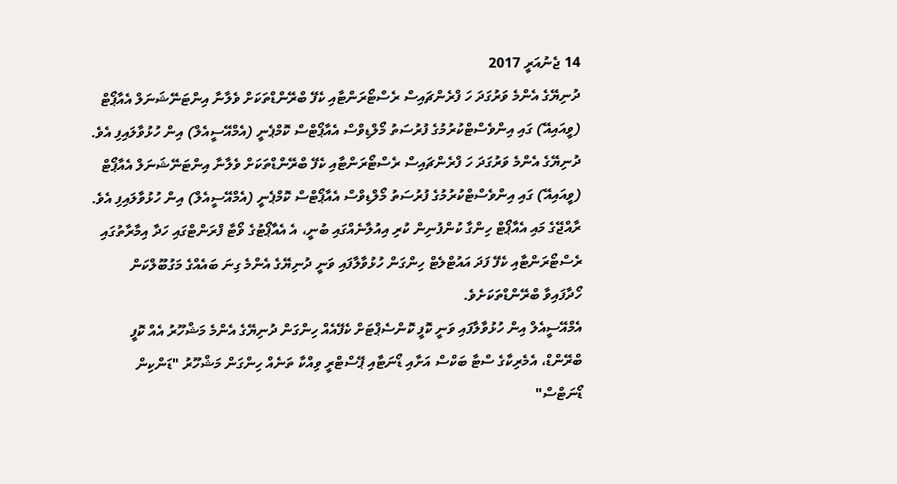14 ޖެނުއަރީ 2017
ދުނިޔޭގެ އެންމެ ވަރުގަދަ ހަ ފްރެންޗައިސް ރެސްޓޯރަންޓާއި ކެފޭ ބްރޭންޑްތަކަށް ވެލާނާ އިންޓަނޭޝަނަލް އެއާޕޯޓް (ވީއައިއޭ) ގައި އިންވެސްޓްކުރުމުގެ ފުރުސަތު މޯލްޑިވްސް އެއާޕޯޓްސް ކޮމްޕެނީ (އެމްއޭސީއެލް) އިން ހުޅުވާލައިފި އެވެ.
ދުނިޔޭގެ އެންމެ ވަރުގަދަ ހަ ފްރެންޗައިސް ރެސްޓޯރަންޓާއި ކެފޭ ބްރޭންޑްތަކަށް ވެލާނާ އިންޓަނޭޝަނަލް އެއާޕޯޓް (ވީއައިއޭ) ގައި އިންވެސްޓްކުރުމުގެ ފުރުސަތު މޯލްޑިވްސް އެއާޕޯޓްސް ކޮމްޕެނީ (އެމްއޭސީއެލް) އިން ހުޅުވާލައިފި އެވެ.
ރާއްޖޭގެ މައި އެއާޕޯޓް ހިންގާ ކުންފުނިން ކުރި އިއުލާނެއްގައި ބުނީ، އެ އެއާޕޯޓުގެ ވޯޓާ ފްރަންޓްގައި ހަދާ އިމާރާތުގައި ރެސްޓޯރަންޓާއި ކެފޭ ފަދަ އައުޓްލެޓް ހިންގަން ހުޅުވާލާފައި ވަނީ ދުނިޔޭގެ އެންމެ ގިނަ ބައެއްގެ މަގުބޫލްކަން ހޯދާފައިވާ ބްރޭންޑްތަކަށެވެ.
އެމްއޭސީއެލް އިން ހުޅުވާލާފައި ވަނީ ކޮފީ ކޮންސެޕްޓަށް ކެފޭއެއް ހިންގަން ދުނިޔޭގެ އެންމެ މަޝްހޫރު އެއް ކޮފީ ބްރޭންޑް، އެމެރިކާގެ ސްޓާ ބަކްސް އަށާއި ޑޯނަޓާއި ޕޭސްޓްރީ ވިއްކާ ތަނެއް ހިންގަން މަޝްހޫރު "ޑަންކިން ޑޯނަޓްސް"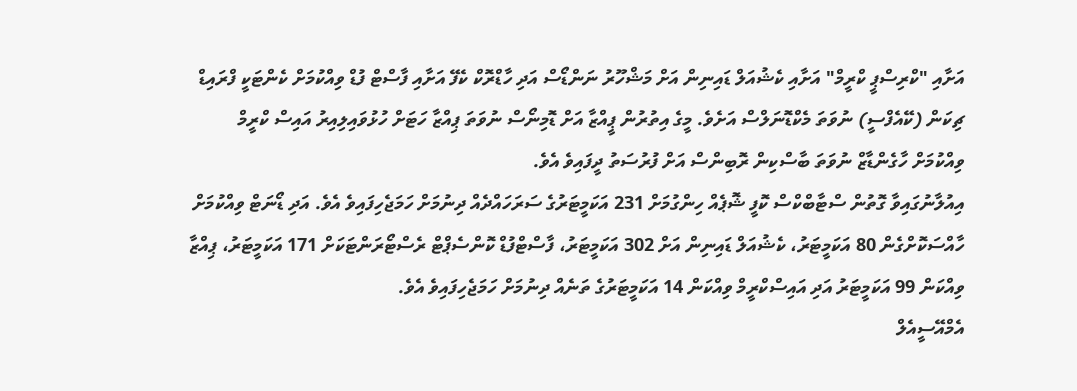އަށާއި "ކްރިސްޕީ ކްރީމް" އަށާއި ކެޝުއަލް ޑައިނިން އަށް މަޝްހޫރު ނަންޑޯސް އަދި ހާޑްރޮކް ކެފޭ އަށާއި ފާސްޓް ފުޑް ވިއްކުމަށް ކެންޓަކީ ފްރައިޑް ޗިކަން (ކޭއެފްސީ) ނުވަތަ މެކްޑޮނަލްސް އަށެވެ. މީގެ އިތުރުން ޕީއްޒާ އަށް ޑޮމިނޯސް ނުވަތަ ޕިއްޒާ ހަޓަށް ހުޅުވައިލިއިރު އައިސް ކްރީމް ވިއްކުމަށް ހާގެންޑާޒް ނުވަތަ ބާސްކިން ރޮބިންސް އަށް ފުރުސަތު ދީފައިވެ އެވެ.
އިއުލާނުގައިވާ ގޮތުން ސްޓާބްކްސް ކޮފީ ޝޮޕެއް ހިންގުމަށް 231 އަކަމީޓަރުގެ ސަރަހައްދެއް ދިނުމަށް ހަމަޖެހިފައިވެ އެވެ. އަދި ޑޯނަޓް ވިއްކުމަށް ހާއްސަކޮށްގެން 80 އަކަމީޓަރު، ކެޝުއަލް ޑައިނިން އަށް 302 އަކަމީޓަރު، ފާސްޓްފުޑް ކޮންސެޕްޓް ރެސްޓޯރަންޓަކަށް 171 އަކަމީޓަރު، ޕިއްޒާ ވިއްކަން 99 އަކަމީޓަރު އަދި އައިސްކްރީމް ވިއްކަން 14 އަކަމީޓަރުގެ ތަނެއް ދިނުމަށް ހަމަޖެހިފައިވެ އެވެ.
އެމްއޭސީއެލް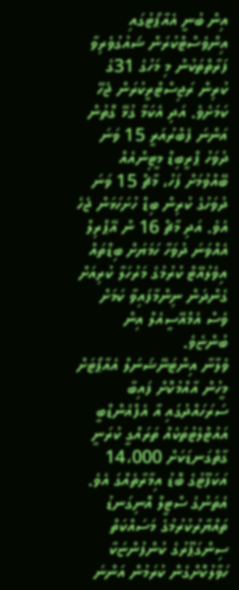އިން ބުނީ އެއާޕޯޓުގައި އިންވެސްޓްކުރަން ޝައުގުވެރިވާ ފަރާތްތަކުން މި މަހުގެ 31ގެ ކުރިން ރަޖިސްޓްރީކުރަން ޖެހޭ ކަމަށެވެ. އަދި އެކަމާ ގުޅޭ ގޮތުން އަންނަ ފެބްރުއަރީ 15 ވަނަ ދުވަހު ޕްރީބިޑް މީޓިންއެއް ބޭއްވުމަށް ފަހު، މާޗް 15 ވަނަ ދުވަހުގެ ކުރިން ބިޑް ހުށަހަޅަން ޖެހެ އެވެ. އަދި މާޗް 16 ން އޭޕްރިލް އެއްވަނަ ދުވަހާ ހަމަޔަށް ބިޑްތައް އިވެލުއޭޓް ކުރުމުގެ މަރުހަލާ ކުރިއަށް ގެންދަން ނިންމާފައިވާ ކަމަށް ވެސް އެމްއޭސީއެލް އިން ބުންޏެވެ.
ވެލާނާ އިންޓަނޭޝަނަލް އެއާޕޯޓަށް މީހުން އާއްމުކޮށް ފައިބާ ސަރަހައްދުގައި އާ އެފްއެންޑްބީ އައުޓްލެޓުތަކެއް ތަރައްގީ ކުރަނީ ގާތްގަނޑަކަށް 14،000 އަކަފޫޓުގެ ބޮޑު އިމާރާތެއްގަ އެވެ. އެތަނުގެ ސްޓީލް އޮނިގަނޑު ތައްޔާރުކުރުމުގެ މަސައްކަތް ސިންގަޕޫރުގެ ކުންފުންޏަކާ ހަވާލުކޮށްގެން ކުރަމުން އަންނަ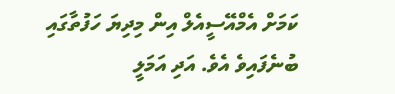ކަމަށް އެމްއޭސީއެލް އިން މިދިޔަ ހަފުތާގައި ބުނެފައިވެ އެވެ. އަދި އަމަލީ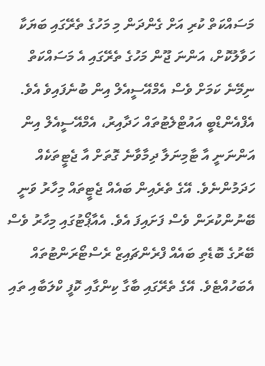މަސައްކަތް ކުރި އަށް ގެންދަން މި މަހުގެ ތެރޭގައި ބަޔަކާ ހަވާލުކޮށް، އަންނަ ޖޫން މަހުގެ ތެރޭގައި އެ މަސައްކަތް ނިމޭނެ ކަމަށް ވެސް އެމްއޭސީއެލް އިން ބުނެފައިވެ އެވެ.
އެފްއެންޑްބީ އައުޓްލެޓުތައް ހަދާއިރު، އެމްއޭސީއެލް އިން އަންނަނީ އާ ޓާމިނަލާ ދިމާވާނެ ގޮތަށް އާ ޖެޓީތަކެއް ހަދަމުންނެވެ. އޭގެ ތެރެއިން ބައެއް ޖެޓީތައް މިހާރު ވަނީ ބޭނުންކުރަން ވެސް ފަށައިފަ އެވެ. އެއާޕޯޓުގައި މިހާރު ވެސް ބޭރުގެ ބޮޑެތި ބައެއް ފްރެންޗައިޒް ރެސްޓޯރަންޓުތައް އެބަހުއްޓެވެ. އޭގެ ތެރޭގައި ބާގާ ކިންގާއި ކޮފީ ކްލަބާއި ތައި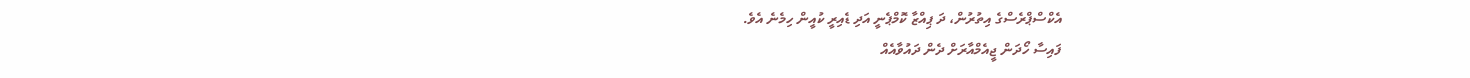އެކްސްޕްރެސްގެ އިތުރުން، ދަ ޕިއްޒާ ކޮމްޕެނީ އަދި ޑެއިރީ ކުއީން ހިމެނެ އެވެ.
ފައިސާ ހޯދަން ޖީއެމްއާރަށް ދެން ދައުވާއެއް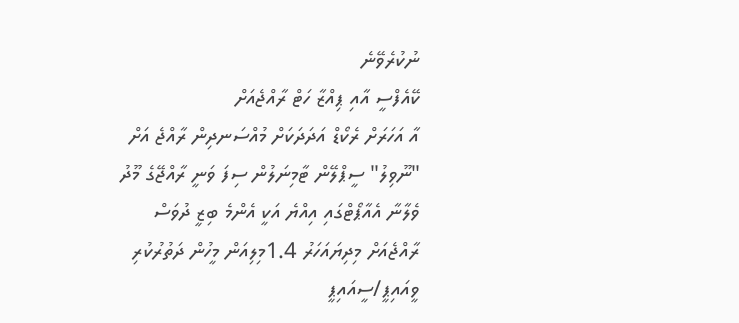ނުކުރެވޭނެ
ކޭއެފްސީ އާއި ޕިއްޒާ ހަޓް ރާއްޖެއަށް
އާ އަހަރަށް ރެކޯޑް އަދަދަކަށް މުއްސަނދިން ރާއްޖެ އަށް
"ނޫވިލު" ސީޕްލޭން ޓާމިނަލުން ސިފަ ވަނީ ރާއްޖޭގެ މޫދު
ވެލާނާ އެއާޕޯޓްގައި އިއްޔެ އަކީ އެންމެ ބިޒީ ދުވަސް
ރާއްޖެއަށް މިދިޔައަހަރު 1.4މިލިއަން މީހުން ދަތުރުކުރި
ވީއައިޕީ/ސީއައިޕީ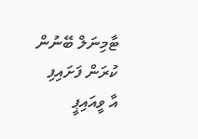ޓާމިނަލް ބޭނުން ކުރަން ފަށައިފި
އާ ވީއައިޕީ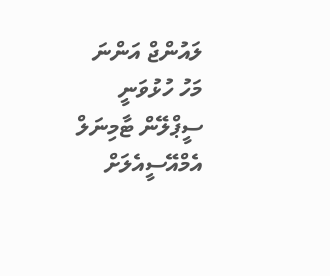ލައުންޖް އަންނަ މަހު ހުޅުވަނީ
ސީޕްލޭން ޓާމިނަލް އެމްއޭސީއެލަށް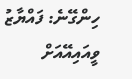ހިންގޭނެ: ފައްޔާޒު
ވީއައިއޭއަށް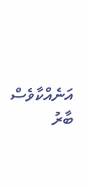އަނެއްކާވެސް ބާރު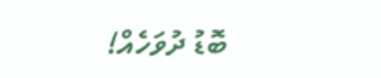ބޮޑު ދުވަހެއް!